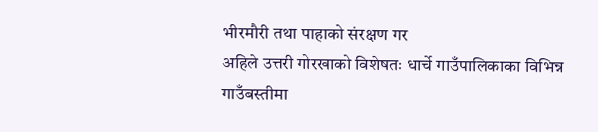भीरमौरी तथा पाहाको संरक्षण गर
अहिले उत्तरी गोरखाको विशेषतः धार्चे गाउँपालिकाका विभिन्न गाउँबस्तीमा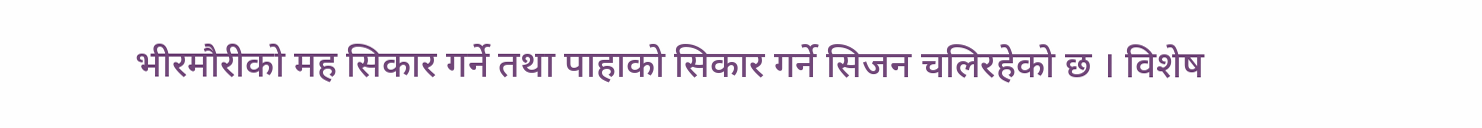भीरमौरीको मह सिकार गर्ने तथा पाहाको सिकार गर्ने सिजन चलिरहेको छ । विशेष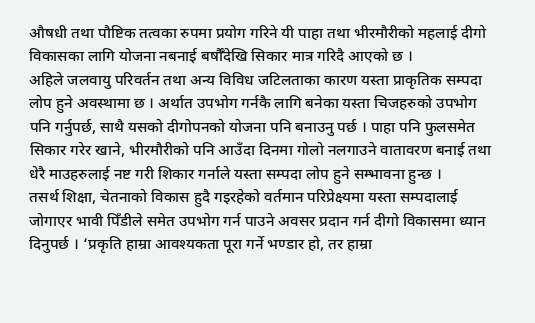औषधी तथा पौष्टिक तत्वका रुपमा प्रयोग गरिने यी पाहा तथा भीरमौरीको महलाई दीगो विकासका लागि योजना नबनाई बर्षौँदेखि सिकार मात्र गरिदै आएको छ ।
अहिले जलवायु परिवर्तन तथा अन्य विविध जटिलताका कारण यस्ता प्राकृतिक सम्पदा लोप हुने अवस्थामा छ । अर्थात उपभोग गर्नकै लागि बनेका यस्ता चिजहरुको उपभोग पनि गर्नुपर्छ, साथै यसको दीगोपनको योजना पनि बनाउनु पर्छ । पाहा पनि फुलसमेत सिकार गरेर खाने, भीरमौरीको पनि आउँदा दिनमा गोलो नलगाउने वातावरण बनाई तथा धेरै माउहरुलाई नष्ट गरी शिकार गर्नाले यस्ता सम्पदा लोप हुने सम्भावना हुन्छ ।
तसर्थ शिक्षा, चेतनाको विकास हुदै गइरहेको वर्तमान परिप्रेक्ष्यमा यस्ता सम्पदालाई जोगाएर भावी पिँडीले समेत उपभोग गर्न पाउने अवसर प्रदान गर्न दीगो विकासमा ध्यान दिनुपर्छ । ‘प्रकृति हाम्रा आवश्यकता पूरा गर्ने भण्डार हो, तर हाम्रा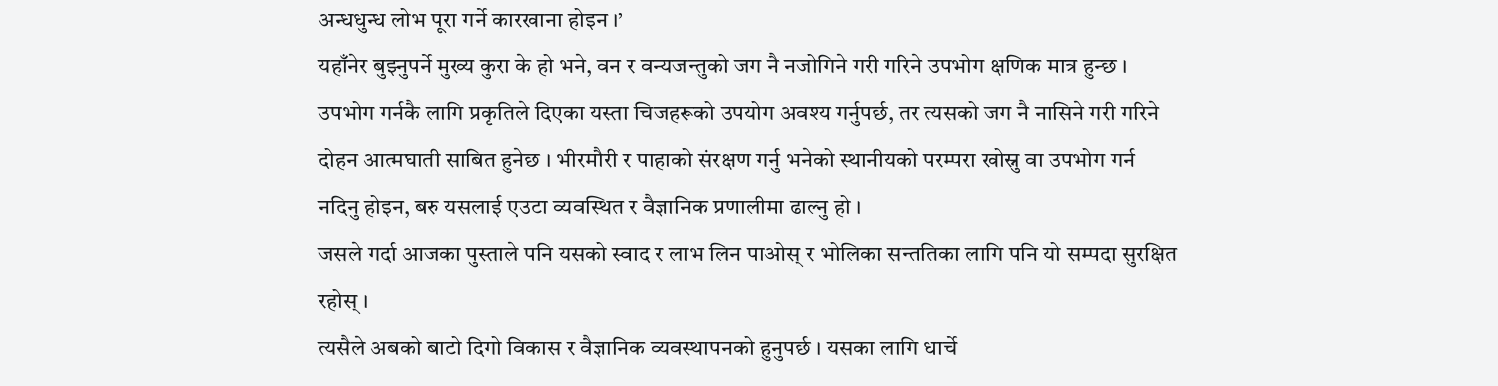अन्धधुन्ध लोभ पूरा गर्ने कारखाना होइन ।’
यहाँनेर बुझ्नुपर्ने मुख्य कुरा के हो भने, वन र वन्यजन्तुको जग नै नजोगिने गरी गरिने उपभोग क्षणिक मात्र हुन्छ । उपभोग गर्नकै लागि प्रकृतिले दिएका यस्ता चिजहरूको उपयोग अवश्य गर्नुपर्छ, तर त्यसको जग नै नासिने गरी गरिने दोहन आत्मघाती साबित हुनेछ । भीरमौरी र पाहाको संरक्षण गर्नु भनेको स्थानीयको परम्परा खोस्नु वा उपभोग गर्न नदिनु होइन, बरु यसलाई एउटा व्यवस्थित र वैज्ञानिक प्रणालीमा ढाल्नु हो ।
जसले गर्दा आजका पुस्ताले पनि यसको स्वाद र लाभ लिन पाओस् र भोलिका सन्ततिका लागि पनि यो सम्पदा सुरक्षित रहोस् ।
त्यसैले अबको बाटो दिगो विकास र वैज्ञानिक व्यवस्थापनको हुनुपर्छ । यसका लागि धार्चे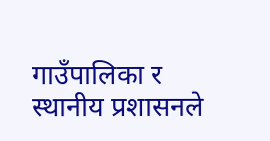गाउँपालिका र स्थानीय प्रशासनले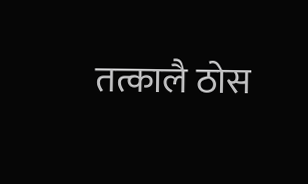तत्कालै ठोस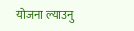योजना ल्याउनु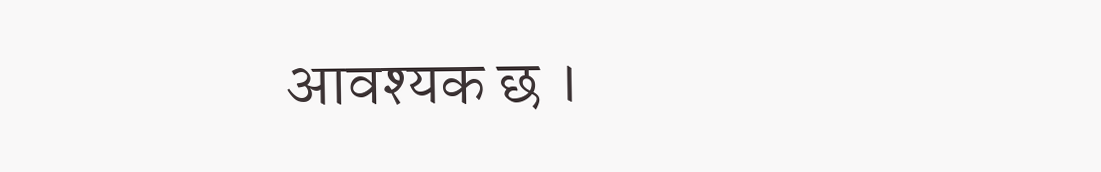आवश्यक छ ।